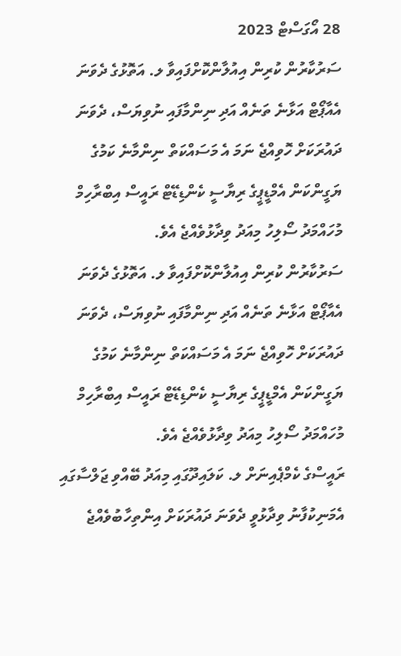28 އޯގަސްޓް 2023
ސަރުކާރުން ކުރިން އިއުލާންކޮށްފައިވާ ލ. އަތޮޅުގެ ދެވަނަ އެއާޕޯޓް އަޅާނެ ތަނެއް އަދި ނިންމާފައި ނުވިޔަސް، ދެވަނަ ދައުރަކަށް ހޮވިއްޖެ ނަމަ އެ މަސައްކަތް ނިންމާނެ ކަމުގެ ޔަގީންކަން އެމްޑީޕީގެ ރިޔާސީ ކެންޑިޑޭޓް ރައީސް އިބްރާހިމް މުހައްމަދު ސޯލިހު މިއަދު ވިދާޅުވެއްޖެ އެވެ.
ސަރުކާރުން ކުރިން އިއުލާންކޮށްފައިވާ ލ. އަތޮޅުގެ ދެވަނަ އެއާޕޯޓް އަޅާނެ ތަނެއް އަދި ނިންމާފައި ނުވިޔަސް، ދެވަނަ ދައުރަކަށް ހޮވިއްޖެ ނަމަ އެ މަސައްކަތް ނިންމާނެ ކަމުގެ ޔަގީންކަން އެމްޑީޕީގެ ރިޔާސީ ކެންޑިޑޭޓް ރައީސް އިބްރާހިމް މުހައްމަދު ސޯލިހު މިއަދު ވިދާޅުވެއްޖެ އެވެ.
ރައީސްގެ ކެމްޕެއިނަށް ލ. ކަލައިދޫގައި މިއަދު ބޭއްވި ޖަލްސާގައި އެމަނިކުފާނު ވިދާޅުވީ ދެވަނަ ދައުރަކަށް އިންތިހާބުވެއްޖެ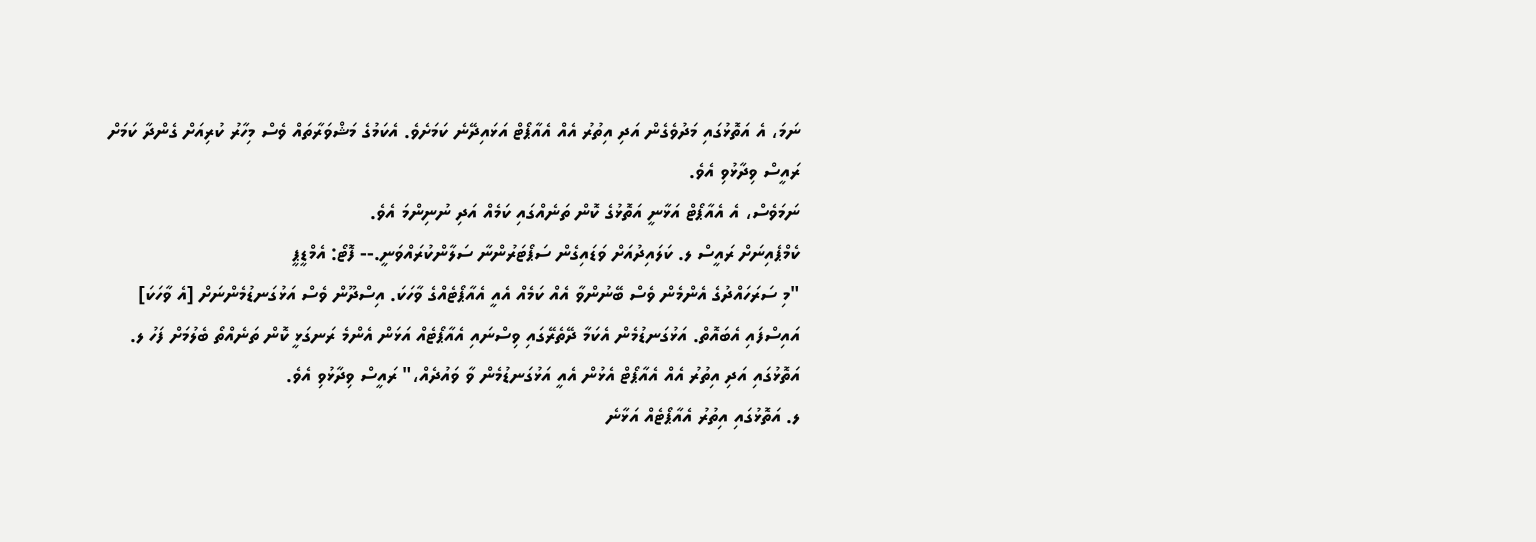ނަމަ، އެ އަތޮޅުގައި މަދުވެގެން އަދި އިތުރު އެއް އެއާޕޯޓް އަޅައިދޭނެ ކަމަށެވެ. އެކަމުގެ މަޝްވަރާތައް ވެސް މިހާރު ކުރިއަށް ގެންދާ ކަމަށް ރައީސް ވިދާޅުވި އެވެ.
ނަމަވެސް، އެ އެއާޕޯޓް އަޅާނީ އަތޮޅުގެ ކޮން ތަނެއްގައި ކަމެއް އަދި ނުނިންމަ އެވެ.
ކެމްޕެއިނަށް ރައީސް ލ. ކަލައިދުއަށް ވަޑައިގެން ސަޕޯޓަރުންނާ ސަލާންކުރައްވަނީ.-- ފޮޓޯ: އެމްޑީޕީ
"މި ސަރަހައްދުގެ އެންމެން ވެސް ބޭނުންވާ އެއް ކަމެއް އެއީ އެއާޕޯޓެއްގެ ވާހަކަ. އިސްދޫން ވެސް އަޅުގަނޑުމެންނަށް [އެ ވާހަކަ] އައިސްފައި އެބައޮތް. އަޅުގަނޑުމެން އެކަމާ ދޭތެރޭގައި ވިސްނައި އެއާޕޯޓެއް އަޅަން އެންމެ ރަނގަޅީ ކޮން ތަނެއްތޯ ބެލުމަށް ފަހު ލ. އަތޮޅުގައި އަދި އިތުރު އެއް އެއާޕޯޓް އެޅުން އެއީ އަޅުގަނޑުމެން ވާ ވައުދެއް،" ރައީސް ވިދާޅުވި އެވެ.
ލ. އަތޮޅުގައި އިތުރު އެއާޕޯޓެއް އަޅާނެ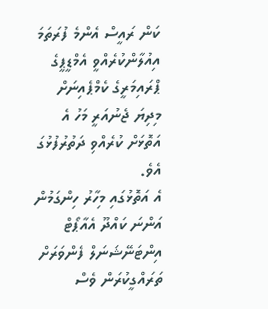ކަން ރައީސް އެންމެ ފުރަތަމަ އިއުލާންކުރެއްވީ އެމްޑީޕީގެ ޕްރައިމަރީގެ ކެމްޕެއިނަށް މިދިޔަ ޖެނުއަރީ މަހު އެ އަތޮޅަށް ކުރެއްވި ދަތުރުފުޅުގަ އެވެ.
އެ އަތޮޅުގައި މިހާރު ހިންގަމުން އަންނަ ކައްދޫ އެއާޕޯޓް އިންޓަނޭޝަނަލް ފެންވަރަށް ތަރައްގީކުރަން ވެސް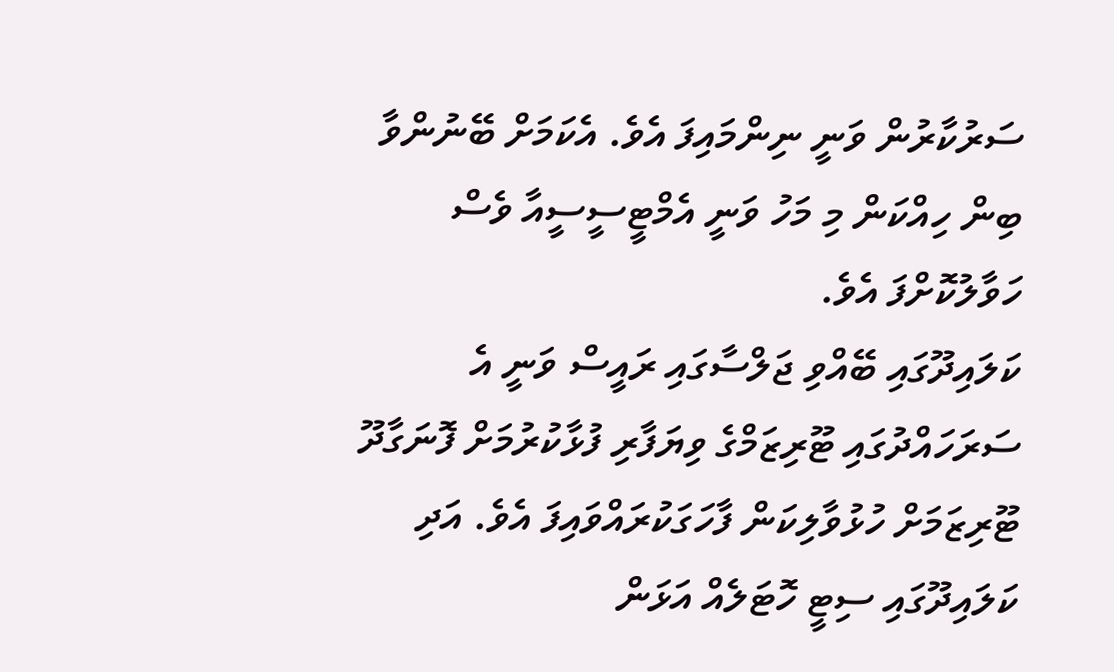ސަރުކާރުން ވަނީ ނިންމައިފަ އެވެ. އެކަމަށް ބޭނުންވާ ބިން ހިއްކަން މި މަހު ވަނީ އެމްޓީސީސީއާ ވެސް ހަވާލުކޮށްފަ އެވެ.
ކަލައިދޫގައި ބޭއްވި ޖަލްސާގައި ރައީސް ވަނީ އެ ސަރަހައްދުގައި ޓޫރިޒަމްގެ ވިޔަފާރި ފުޅާކުރުމަށް ފޮނަގާދޫ ޓޫރިޒަމަށް ހުޅުވާލިކަން ފާހަގަކުރައްވައިފަ އެވެ. އަދި ކަލައިދޫގައި ސިޓީ ހޮޓަލެއް އަޅަން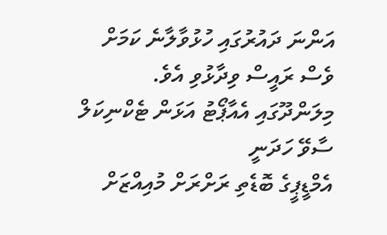އަންނަ ދައުރުގައި ހުޅުވާލާނެ ކަމަށް ވެސް ރައީސް ވިދާޅުވި އެވެ.
މިލަންދޫގައި އެއާޕޯޓު އަޅަން ޓެކްނިކަލް ސާވޭ ހަދަނީ
އެމްޑީޕީގެ ބޮޑެތި ރަށްރަށް މުއިއްޒަށް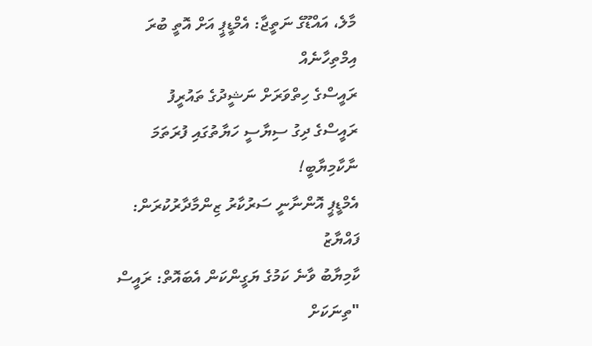މާލެ، އައްޑޫގެ ނަތީޖާ: އެމްޑީޕީ އަށް އޮތީ ބުރަ އިމްތިހާނެއް
ރައީސްގެ ހިތްވަރަށް ނަޝީދުގެ ތައުރީފު
ރައީސްގެ ދިގު ސިޔާސީ ހަޔާތުގައި ފުރަތަމަ ނާކާމިޔާބީ!
އެމްޑީޕީ އޮންނާނީ ސަރުކާރު ޒިންމާދާރުކުރަން: ފައްޔާޒު
ކާމިޔާބު ވާނެ ކަމުގެ ޔަގީންކަން އެބައޮތް: ރައީސް
"ތިނަކަށް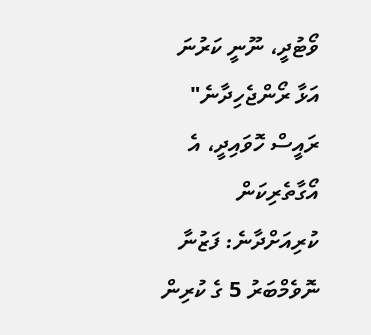ވޯޓުދީ، ނޫނީ ކަރުނަ އަޅާ ރޯންޖެހިދާނެ"
ރައީސް ހޮވައިދީ، އެ އޯގާތެރިކަން ކުރިއަށްދާނެ: ފަޒުނާ
ނޮވެމްބަރު 5 ގެ ކުރިން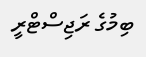ބިމުގެ ރަޖިސްޓްރީ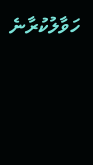ހަވާލުކުރާނެ